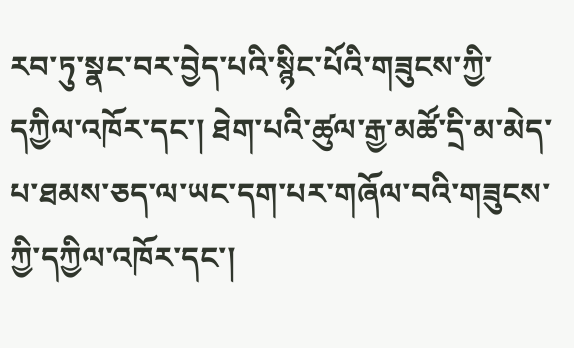རབ་ཏུ་སྣང་བར་བྱེད་པའི་སྙིང་པོའི་གཟུངས་ཀྱི་དཀྱིལ་འཁོར་དང་། ཐེག་པའི་ཚུལ་རྒྱ་མཚོ་དྲི་མ་མེད་པ་ཐམས་ཅད་ལ་ཡང་དག་པར་གཞོལ་བའི་གཟུངས་ཀྱི་དཀྱིལ་འཁོར་དང་།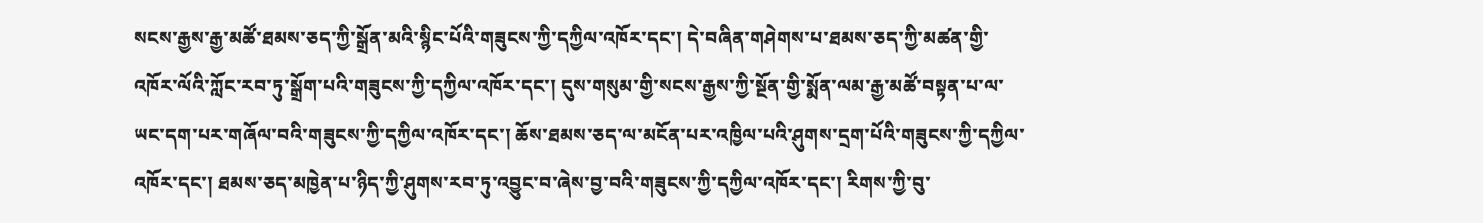སངས་རྒྱས་རྒྱ་མཚོ་ཐམས་ཅད་ཀྱི་སྒྲོན་མའི་སྙིང་པོའི་གཟུངས་ཀྱི་དཀྱིལ་འཁོར་དང་། དེ་བཞིན་གཤེགས་པ་ཐམས་ཅད་ཀྱི་མཚན་གྱི་འཁོར་ལོའི་ཀློང་རབ་ཏུ་སྒྲོག་པའི་གཟུངས་ཀྱི་དཀྱིལ་འཁོར་དང་། དུས་གསུམ་གྱི་སངས་རྒྱས་ཀྱི་སྔོན་གྱི་སྨོན་ལམ་རྒྱ་མཚོ་བསྟན་པ་ལ་ཡང་དག་པར་གཞོལ་བའི་གཟུངས་ཀྱི་དཀྱིལ་འཁོར་དང་། ཆོས་ཐམས་ཅད་ལ་མངོན་པར་འཁྱིལ་པའི་ཤུགས་དྲག་པོའི་གཟུངས་ཀྱི་དཀྱིལ་འཁོར་དང་། ཐམས་ཅད་མཁྱེན་པ་ཉིད་ཀྱི་ཤུགས་རབ་ཏུ་འབྱུང་བ་ཞེས་བྱ་བའི་གཟུངས་ཀྱི་དཀྱིལ་འཁོར་དང་། རིགས་ཀྱི་བུ་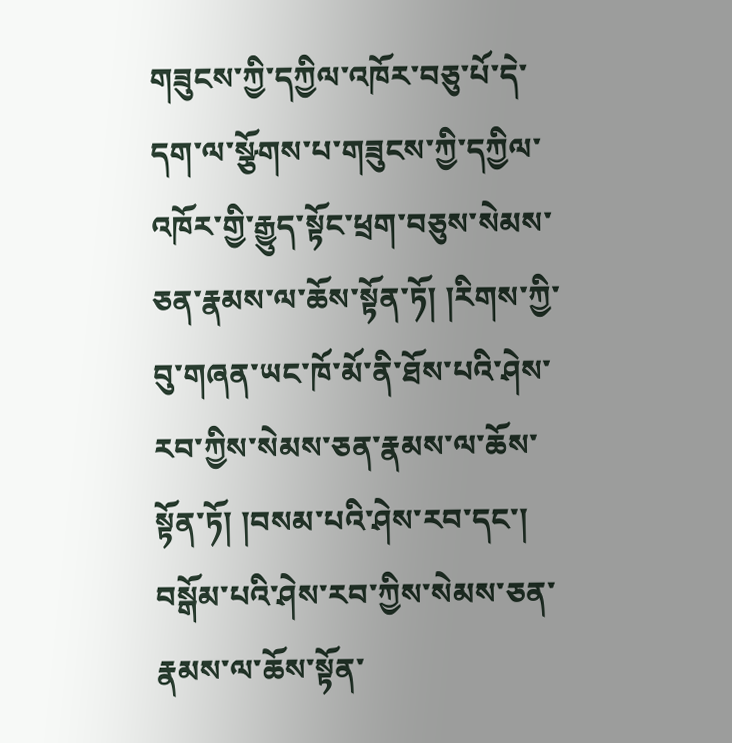གཟུངས་ཀྱི་དཀྱིལ་འཁོར་བཅུ་པོ་དེ་དག་ལ་སྩོགས་པ་གཟུངས་ཀྱི་དཀྱིལ་འཁོར་གྱི་རྒྱུད་སྟོང་ཕྲག་བཅུས་སེམས་ཅན་རྣམས་ལ་ཆོས་སྟོན་ཏོ། །རིགས་ཀྱི་བུ་གཞན་ཡང་ཁོ་མོ་ནི་ཐོས་པའི་ཤེས་རབ་ཀྱིས་སེམས་ཅན་རྣམས་ལ་ཆོས་སྟོན་ཏོ། །བསམ་པའི་ཤེས་རབ་དང་། བསྒོམ་པའི་ཤེས་རབ་ཀྱིས་སེམས་ཅན་རྣམས་ལ་ཆོས་སྟོན་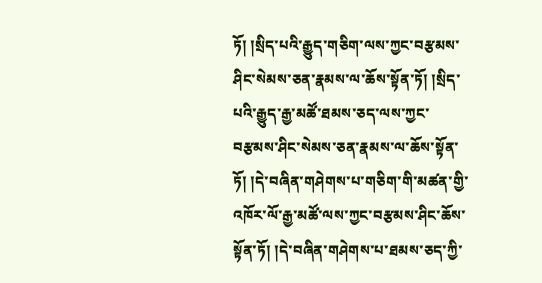ཏོ། །སྲིད་པའི་རྒྱུད་གཅིག་ལས་ཀྱང་བརྩམས་ཤིང་སེམས་ཅན་རྣམས་ལ་ཆོས་སྟོན་ཏོ། །སྲིད་པའི་རྒྱུད་རྒྱ་མཚོ་ཐམས་ཅད་ལས་ཀྱང་བརྩམས་ཤིང་སེམས་ཅན་རྣམས་ལ་ཆོས་སྟོན་ཏོ། །དེ་བཞིན་གཤེགས་པ་གཅིག་གི་མཚན་གྱི་འཁོར་ལོ་རྒྱ་མཚོ་ལས་ཀྱང་བརྩམས་ཤིང་ཆོས་སྟོན་ཏོ། །དེ་བཞིན་གཤེགས་པ་ཐམས་ཅད་ཀྱི་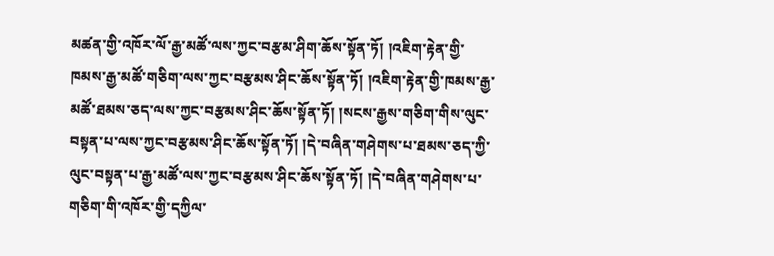མཚན་གྱི་འཁོར་ལོ་རྒྱ་མཚོ་ལས་ཀྱང་བརྩམ་ཤིག་ཆོས་སྟོན་ཏོ། །འཇིག་རྟེན་གྱི་ཁམས་རྒྱ་མཚོ་གཅིག་ལས་ཀྱང་བརྩམས་ཤིང་ཆོས་སྟོན་ཏོ། །འཇིག་རྟེན་གྱི་ཁམས་རྒྱ་མཚོ་ཐམས་ཅད་ལས་ཀྱང་བརྩམས་ཤིང་ཆོས་སྟོན་ཏོ། །སངས་རྒྱས་གཅིག་གིས་ལུང་བསྟན་པ་ལས་ཀྱང་བརྩམས་ཤིང་ཆོས་སྟོན་ཏོ། །དེ་བཞིན་གཤེགས་པ་ཐམས་ཅད་ཀྱི་ལུང་བསྟན་པ་རྒྱ་མཚོ་ལས་ཀྱང་བརྩམས་ཤིང་ཆོས་སྟོན་ཏོ། །དེ་བཞིན་གཤེགས་པ་གཅིག་གི་འཁོར་གྱི་དཀྱིལ་